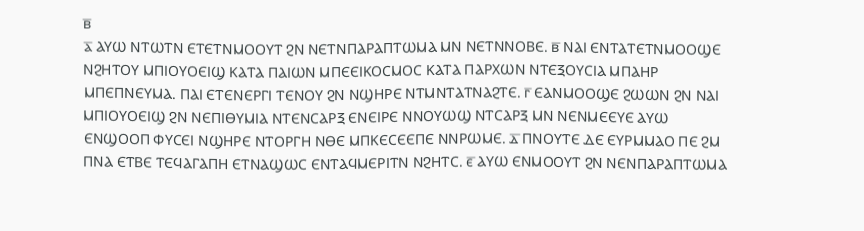ⲃ̅
ⲁ̅ ⲀⲨⲰ ⲚⲦⲰⲦⲚ ⲈⲦⲈⲦⲚⲘⲞⲞⲨⲦ ϨⲚ ⲚⲈⲦⲚⲠⲀⲢⲀⲠⲦⲰⲘⲀ ⲘⲚ ⲚⲈⲦⲚⲚⲞⲂⲈ. ⲃ̅ ⲚⲀⲒ ⲈⲚⲦⲀⲦⲈⲦⲚⲘⲞⲞϢⲈ ⲚϨⲎⲦⲞⲨ ⲘⲠⲒⲞⲨⲞⲈⲒϢ ⲔⲀⲦⲀ ⲠⲀⲒⲰⲚ ⲘⲠⲈⲈⲒⲔⲞⲤⲘⲞⲤ ⲔⲀⲦⲀ ⲠⲀⲢⲬⲰⲚ ⲚⲦⲈⲜⲞⲨⲤⲒⲀ ⲘⲠⲀⲎⲢ ⲘⲠⲈⲠⲚⲈⲨⲘⲀ. ⲠⲀⲒ ⲈⲦⲈⲚⲈⲢⲄⲒ ⲦⲈⲚⲞⲨ ϨⲚ ⲚϢⲎⲢⲈ ⲚⲦⲘⲚⲦⲀⲦⲚⲀϨⲦⲈ. ⲅ̅ ⲈⲀⲚⲘⲞⲞϢⲈ ϨⲰⲰⲚ ϨⲚ ⲚⲀⲒ ⲘⲠⲒⲞⲨⲞⲈⲒϢ ϨⲚ ⲚⲈⲠⲒⲐⲨⲘⲒⲀ ⲚⲦⲈⲚⲤⲀⲢⲜ ⲈⲚⲈⲒⲢⲈ ⲚⲚⲞⲨⲰϢ ⲚⲦⲤⲀⲢⲜ ⲘⲚ ⲚⲈⲚⲘⲈⲈⲨⲈ ⲀⲨⲰ ⲈⲚϢⲞⲞⲠ ⲪⲨⲤⲈⲒ ⲚϢⲎⲢⲈ ⲚⲦⲞⲢⲄⲎ ⲚⲐⲈ ⲘⲠⲔⲈⲤⲈⲈⲠⲈ ⲚⲚⲢⲰⲘⲈ. ⲇ̅ ⲠⲚⲞⲨⲦⲈ ⲆⲈ ⲈⲨⲢⲘⲘⲀⲞ ⲠⲈ ϨⲘ ⲠⲚⲀ ⲈⲦⲂⲈ ⲦⲈϤⲀⲄⲀⲠⲎ ⲈⲦⲚⲀϢⲰⲤ ⲈⲚⲦⲀϤⲘⲈⲢⲒⲦⲚ ⲚϨⲎⲦⲤ. ⲉ̅ ⲀⲨⲰ ⲈⲚⲘⲞⲞⲨⲦ ϨⲚ ⲚⲈⲚⲠⲀⲢⲀⲠⲦⲰⲘⲀ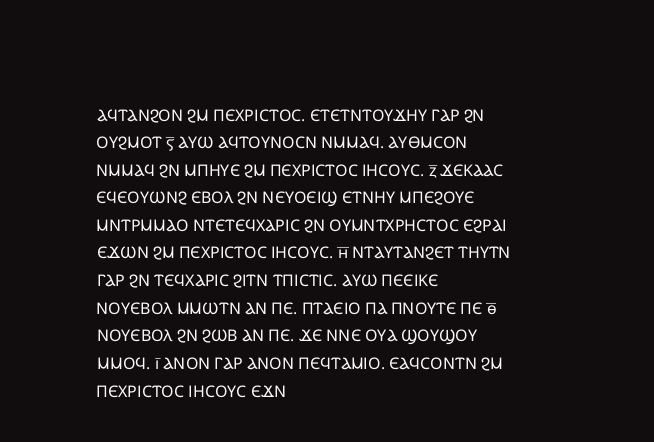ⲀϤⲦⲀⲚϨⲞⲚ ϨⲘ ⲠⲈⲬⲢⲒⲤⲦⲞⲤ. ⲈⲦⲈⲦⲚⲦⲞⲨϪⲎⲨ ⲄⲀⲢ ϨⲚ ⲞⲨϨⲘⲞⲦ ⲋ̅ ⲀⲨⲰ ⲀϤⲦⲞⲨⲚⲞⲤⲚ ⲚⲘⲘⲀϤ. ⲀⲨⲐⲘⲤⲞⲚ ⲚⲘⲘⲀϤ ϨⲚ ⲘⲠⲎⲨⲈ ϨⲘ ⲠⲈⲬⲢⲒⲤⲦⲞⲤ ⲒⲎⲤⲞⲨⲤ. ⲍ̅ ϪⲈⲔⲀⲀⲤ ⲈϤⲈⲞⲨⲰⲚϨ ⲈⲂⲞⲖ ϨⲚ ⲚⲈⲨⲞⲈⲒϢ ⲈⲦⲚⲎⲨ ⲘⲠⲈϨⲞⲨⲈ ⲘⲚⲦⲢⲘⲘⲀⲞ ⲚⲦⲈⲦⲈϤⲬⲀⲢⲒⲤ ϨⲚ ⲞⲨⲘⲚⲦⲬⲢⲎⲤⲦⲞⲤ ⲈϨⲢⲀⲒ ⲈϪⲰⲚ ϨⲘ ⲠⲈⲬⲢⲒⲤⲦⲞⲤ ⲒⲎⲤⲞⲨⲤ. ⲏ̅ ⲚⲦⲀⲨⲦⲀⲚϨⲈⲦ ⲦⲎⲨⲦⲚ ⲄⲀⲢ ϨⲚ ⲦⲈϤⲬⲀⲢⲒⲤ ϨⲒⲦⲚ ⲦⲠⲒⲤⲦⲒⲤ. ⲀⲨⲰ ⲠⲈⲈⲒⲔⲈ ⲚⲞⲨⲈⲂⲞⲖ ⲘⲘⲰⲦⲚ ⲀⲚ ⲠⲈ. ⲠⲦⲀⲈⲒⲞ ⲠⲀ ⲠⲚⲞⲨⲦⲈ ⲠⲈ ⲑ̅ ⲚⲞⲨⲈⲂⲞⲖ ϨⲚ ϨⲰⲂ ⲀⲚ ⲠⲈ. ϪⲈ ⲚⲚⲈ ⲞⲨⲀ ϢⲞⲨϢⲞⲨ ⲘⲘⲞϤ. ⲓ̅ ⲀⲚⲞⲚ ⲄⲀⲢ ⲀⲚⲞⲚ ⲠⲈϤⲦⲀⲘⲒⲞ. ⲈⲀϤⲤⲞⲚⲦⲚ ϨⲘ ⲠⲈⲬⲢⲒⲤⲦⲞⲤ ⲒⲎⲤⲞⲨⲤ ⲈϪⲚ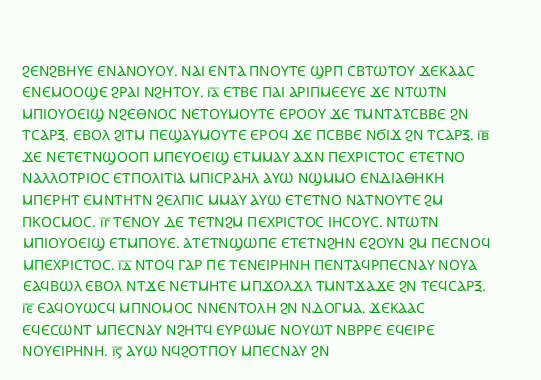ϨⲈⲚϨⲂⲎⲨⲈ ⲈⲚⲀⲚⲞⲨⲞⲨ. ⲚⲀⲒ ⲈⲚⲦⲀ ⲠⲚⲞⲨⲦⲈ ϢⲢⲠ ⲤⲂⲦⲰⲦⲞⲨ ϪⲈⲔⲀⲀⲤ ⲈⲚⲈⲘⲞⲞϢⲈ ϨⲢⲀⲒ ⲚϨⲎⲦⲞⲨ. ⲓ̅ⲁ̅ ⲈⲦⲂⲈ ⲠⲀⲒ ⲀⲢⲒⲠⲘⲈⲈⲨⲈ ϪⲈ ⲚⲦⲰⲦⲚ ⲘⲠⲒⲞⲨⲞⲈⲒϢ ⲚϨⲈⲐⲚⲞⲤ ⲚⲈⲦⲞⲨⲘⲞⲨⲦⲈ ⲈⲢⲞⲞⲨ ϪⲈ ⲦⲘⲚⲦⲀⲦⲤⲂⲂⲈ ϨⲚ ⲦⲤⲀⲢⲜ. ⲈⲂⲞⲖ ϨⲒⲦⲘ ⲠⲈϢⲀⲨⲘⲞⲨⲦⲈ ⲈⲢⲞϤ ϪⲈ ⲠⲤⲂⲂⲈ ⲚϬⲒϪ ϨⲚ ⲦⲤⲀⲢⲜ. ⲓ̅ⲃ̅ ϪⲈ ⲚⲈⲦⲈⲦⲚϢⲞⲞⲠ ⲘⲠⲈⲨⲞⲈⲒϢ ⲈⲦⲘⲘⲀⲨ ⲀϪⲚ ⲠⲈⲬⲢⲒⲤⲦⲞⲤ ⲈⲦⲈⲦⲚⲞ ⲚⲀⲖⲖⲞⲦⲢⲒⲞⲤ ⲈⲦⲠⲞⲖⲒⲦⲒⲀ ⲘⲠⲒⲤⲢⲀⲎⲖ ⲀⲨⲰ ⲚϢⲘⲘⲞ ⲈⲚⲆⲒⲀⲐⲎⲔⲎ ⲘⲠⲈⲢⲎⲦ ⲈⲘⲚⲦⲎⲦⲚ ϨⲈⲖⲠⲒⲤ ⲘⲘⲀⲨ ⲀⲨⲰ ⲈⲦⲈⲦⲚⲞ ⲚⲀⲦⲚⲞⲨⲦⲈ ϨⲘ ⲠⲔⲞⲤⲘⲞⲤ. ⲓ̅ⲅ̅ ⲦⲈⲚⲞⲨ ⲆⲈ ⲦⲈⲦⲚϨⲘ ⲠⲈⲬⲢⲒⲤⲦⲞⲤ ⲒⲎⲤⲞⲨⲤ. ⲚⲦⲰⲦⲚ ⲘⲠⲒⲞⲨⲞⲈⲒϢ ⲈⲦⲘⲠⲞⲨⲈ. ⲀⲦⲈⲦⲚϢⲰⲠⲈ ⲈⲦⲈⲦⲚϨⲎⲚ ⲈϨⲞⲨⲚ ϨⲘ ⲠⲈⲤⲚⲞϤ ⲘⲠⲈⲬⲢⲒⲤⲦⲞⲤ. ⲓ̅ⲇ̅ ⲚⲦⲞϤ ⲄⲀⲢ ⲠⲈ ⲦⲈⲚⲈⲒⲢⲎⲚⲎ ⲠⲈⲚⲦⲀϤⲢⲠⲈⲤⲚⲀⲨ ⲚⲞⲨⲀ ⲈⲀϤⲂⲰⲖ ⲈⲂⲞⲖ ⲚⲦϪⲈ ⲚⲈⲦⲘⲎⲦⲈ ⲘⲠϪⲞⲖϪⲖ ⲦⲘⲚⲦϪⲀϪⲈ ϨⲚ ⲦⲈϤⲤⲀⲢⲜ. ⲓ̅ⲉ̅ ⲈⲀϤⲞⲨⲰⲤϤ ⲘⲠⲚⲞⲘⲞⲤ ⲚⲚⲈⲚⲦⲞⲖⲎ ϨⲚ ⲚⲆⲞⲄⲘⲀ. ϪⲈⲔⲀⲀⲤ ⲈϤⲈⲤⲰⲚⲦ ⲘⲠⲈⲤⲚⲀⲨ ⲚϨⲎⲦϤ ⲈⲨⲢⲰⲘⲈ ⲚⲞⲨⲰⲦ ⲚⲂⲢⲢⲈ ⲈϤⲈⲒⲢⲈ ⲚⲞⲨⲈⲒⲢⲎⲚⲎ. ⲓ̅ⲋ̅ ⲀⲨⲰ ⲚϤϨⲞⲦⲠⲞⲨ ⲘⲠⲈⲤⲚⲀⲨ ϨⲚ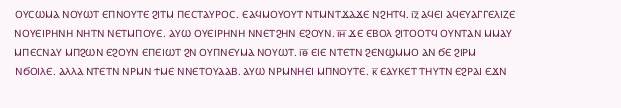ⲞⲨⲤⲰⲘⲀ ⲚⲞⲨⲰⲦ ⲈⲠⲚⲞⲨⲦⲈ ϨⲒⲦⲘ ⲠⲈⲤⲦⲀⲨⲢⲞⲤ. ⲈⲀϤⲘⲞⲨⲞⲨⲦ ⲚⲦⲘⲚⲦϪⲀϪⲈ ⲚϨⲎⲦϤ. ⲓ̅ⲍ̅ ⲀϤⲈⲒ ⲀϤⲈⲨⲀⲄⲄⲈⲖⲒⲌⲈ ⲚⲞⲨⲈⲒⲢⲎⲚⲎ ⲚⲎⲦⲚ ⲚⲈⲦⲘⲠⲞⲨⲈ. ⲀⲨⲰ ⲞⲨⲈⲒⲢⲎⲚⲎ ⲚⲚⲈⲦϨⲎⲚ ⲈϨⲞⲨⲚ. ⲓ̅ⲏ̅ ϪⲈ ⲈⲂⲞⲖ ϨⲒⲦⲞⲞⲦϤ ⲞⲨⲚⲦⲀⲚ ⲘⲘⲀⲨ ⲘⲠⲈⲤⲚⲀⲨ ⲘⲠϨⲰⲚ ⲈϨⲞⲨⲚ ⲈⲠⲈⲒⲰⲦ ϨⲚ ⲞⲨⲠⲚⲈⲨⲘⲀ ⲚⲞⲨⲰⲦ. ⲓ̅ⲑ̅ ⲈⲒⲈ ⲚⲦⲈⲦⲚ ϨⲈⲚϢⲘⲘⲞ ⲀⲚ ϬⲈ ϨⲒⲢⲘ ⲚϬⲞⲒⲖⲈ. ⲀⲖⲖⲀ ⲚⲦⲈⲦⲚ ⲚⲢⲘⲚ ϮⲘⲈ ⲚⲚⲈⲦⲞⲨⲀⲀⲂ. ⲀⲨⲰ ⲚⲢⲘⲚⲎⲈⲒ ⲘⲠⲚⲞⲨⲦⲈ. ⲕ̅ ⲈⲀⲨⲔⲈⲦ ⲦⲎⲨⲦⲚ ⲈϨⲢⲀⲒ ⲈϪⲚ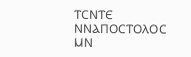ⲦⲤⲚⲦⲈ ⲚⲚⲀⲠⲞⲤⲦⲞⲖⲞⲤ ⲘⲚ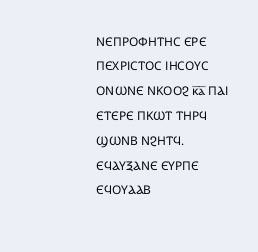ⲚⲈⲠⲢⲞⲪⲎⲦⲎⲤ ⲈⲢⲈ ⲠⲈⲬⲢⲒⲤⲦⲞⲤ ⲒⲎⲤⲞⲨⲤ ⲞⲚⲰⲚⲈ ⲚⲔⲞⲞϨ ⲕ̅ⲁ̅ ⲠⲀⲒ ⲈⲦⲈⲢⲈ ⲠⲔⲰⲦ ⲦⲎⲢϤ ϢⲰⲚⲂ ⲚϨⲎⲦϤ. ⲈϤⲀⲨⲜⲀⲚⲈ ⲈⲨⲢⲠⲈ ⲈϤⲞⲨⲀⲀⲂ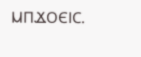ⲘⲠϪⲞⲈⲒⲤ.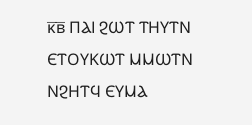ⲕ̅ⲃ̅ ⲠⲀⲒ ϨⲰⲦ ⲦⲎⲨⲦⲚ ⲈⲦⲞⲨⲔⲰⲦ ⲘⲘⲰⲦⲚ ⲚϨⲎⲦϤ ⲈⲨⲘⲀ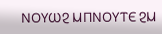ⲚⲞⲨⲰϨ ⲘⲠⲚⲞⲨⲦⲈ ϨⲘ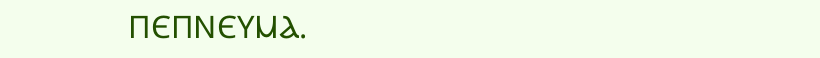ⲠⲈⲠⲚⲈⲨⲘⲀ.